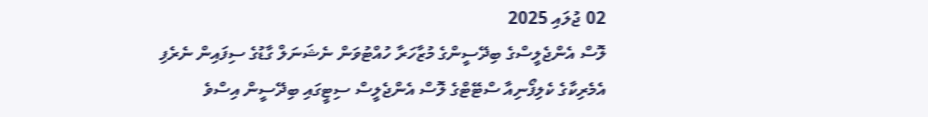02 ޖުލައި 2025
ލޮސް އެންޖެލީސްގެ ބިދޭސީންގެ މުޒާހަރާ ހުއްޓުވަން ނެޝަނަލް ގާޑުގެ ސިފައިން ނެރެފި
އެމެރިކާގެ ކެލިފޯނިއާ ސްޓޭޓްގެ ލޮސް އެންޖެލީސް ސިޓީގައި ބިދޭސީން އިސްވެ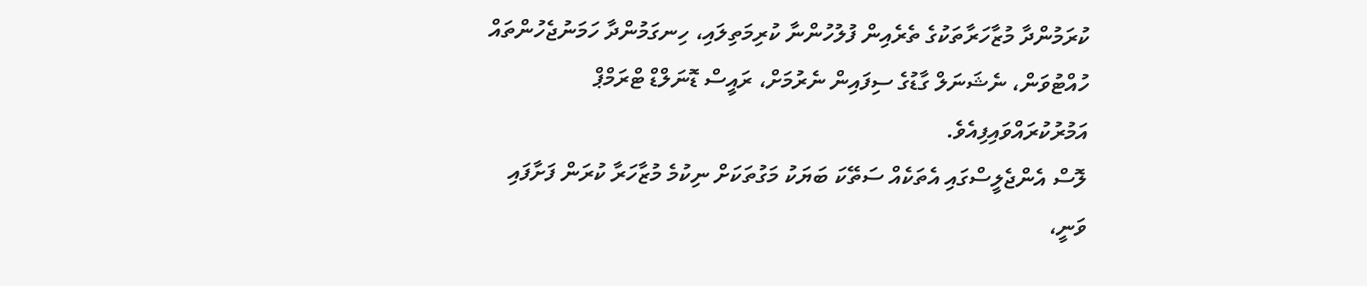ކުރަމުންދާ މުޒާހަރާތަކުގެ ތެރެއިން ފުލުހުންނާ ކުރިމަތިލައި، ހިނގަމުންދާ ހަމަނުޖެހުންތައް ހުއްޓުވަން، ނެޝަނަލް ގާޑުގެ ސިފައިން ނެރުމަށް، ރައީސް ޑޮނަލްޑް ޓްރަމްޕް އަމުރުކުރައްވައިފިއެވެ.
ލޮސް އެންޖެލީސްގައި އެތަކެއް ސަތޭކަ ބަޔަކު މަގުތަކަށް ނިކުމެ މުޒާހަރާ ކުރަން ފަށާފައި ވަނީ،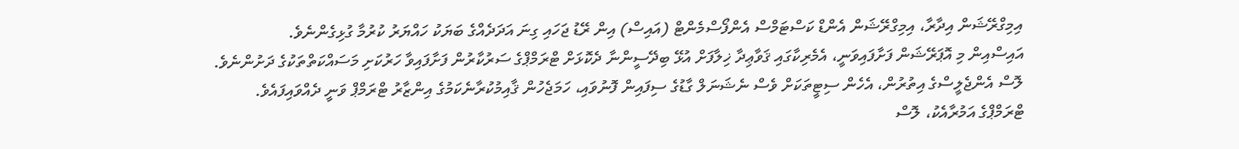އިމިގްރޭޝަން އިދާރާ، އިމިގްރޭޝަން އެންޑް ކަސްޓަމްސް އެންފޯސްމެންޓް (އައިސް) އިން ރޭޑު ޖަހައި ގިނަ އަދަދެއްގެ ބަޔަކު ހައްޔަރު ކުރުމާ ގުޅިގެންނެވެ.
އައިސްއިން މި އޮޕަރޭޝަން ފަށާފައިވަނީ، އެމެރިކާގައި ޤަވާޢިދާ ޚިލާފަށް އުޅޭ ބިދޭސީންނާ ދެކޮޅަށް ޓްރަމްޕްގެ ސަރުކާރުން ފަށާފައިވާ ހަރުކަށި މަސައްކަތްތަކުގެ ދަށުންނެވެ.
ލޮސް އެންޖެލީސްގެ އިތުރުން، އެހެން ސިޓީތަކަށް ވެސް ނެޝަނަލް ގާޑުގެ ސިފައިން ފޮނުވައި، ހަމަޖެހުން ޤާއިމުކުރާނެކަމުގެ އިންޒާރު ޓްރަމްޕް ވަނީ ދެއްވައިފައެވެ.
ޓްރަމްޕްގެ އަމުރާއެކު، ލޮސް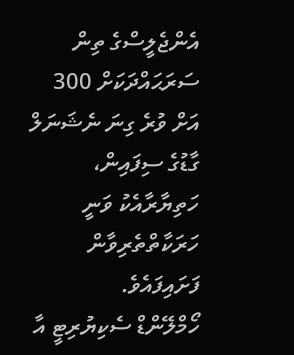އެންޖެލީސްގެ ތިން ސަރަޙައްދަކަށް 300 އަށް ވުރެ ގިނަ ނެޝަނަލް ގާޑުގެ ސިފައިން، ހަތިޔާރާއެކު ވަނީ ހަރަކާތްތެރިވާން ފަށައިފައެވެ.
ހޯމްލޭންޑް ސެކިޔުރިޓީ އާ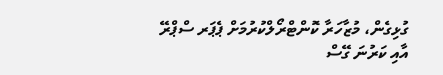ގުޅިގެން، މުޒާހަރާ ކޮންޓްރޯލްކުރުމަށް ޕެޕަރ ސްޕްރޭ އާއި ކަރުނަ ގޭސް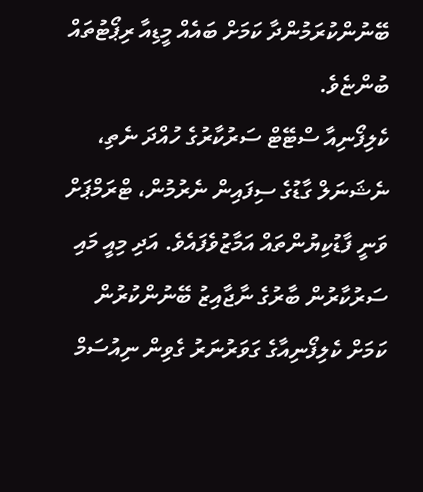ބޭނުންކުރަމުންދާ ކަމަށް ބައެއް މީޑިއާ ރިޕޯޓުތައް ބުންޏެވެ.
ކެލިފޯނިއާ ސްޓޭޓް ސަރުކާރުގެ ހުއްދަ ނެތި، ނެޝަނަލް ގާޑުގެ ސިފައިން ނެރުމުން، ޓްރަމްޕަށް ވަނީ ފާޑުކިޔުންތައް އަމާޒުވެފައެވެ. އަދި މިއީ މައި ސަރުކާރުން ބާރުގެ ނާޖާއިޒު ބޭނުންކުރުން ކަމަށް ކެލިފޯނިއާގެ ގަވަރުނަރު ގެވިން ނިއުސަމް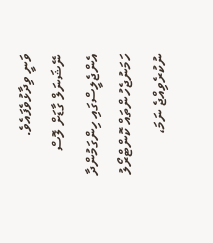ވަނީ ވިދާޅުވެފައެވެ.
ނޭޝަނަލް ގާޑަށް ލޮސް އެންޖެލީސްގައި ހިންގަމުންދާ ހަމަނުޖެހުންތައް ކޮންޓްރޯލު ނުކުރެވިއްޖެ ނަމަ،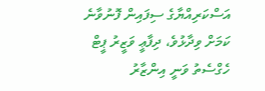އަސްކަރިއްޔާގެ ސިފައިން ފޮނުވާނެ ކަމަށް ވިދާޅުވެ، ދިފާޢީ ވަޒީރު ޕީޓް ހެގްސެތު ވަނީ އިންޒާރު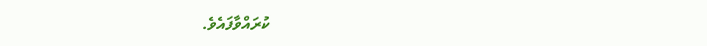ކުރައްވާފައެވެ.